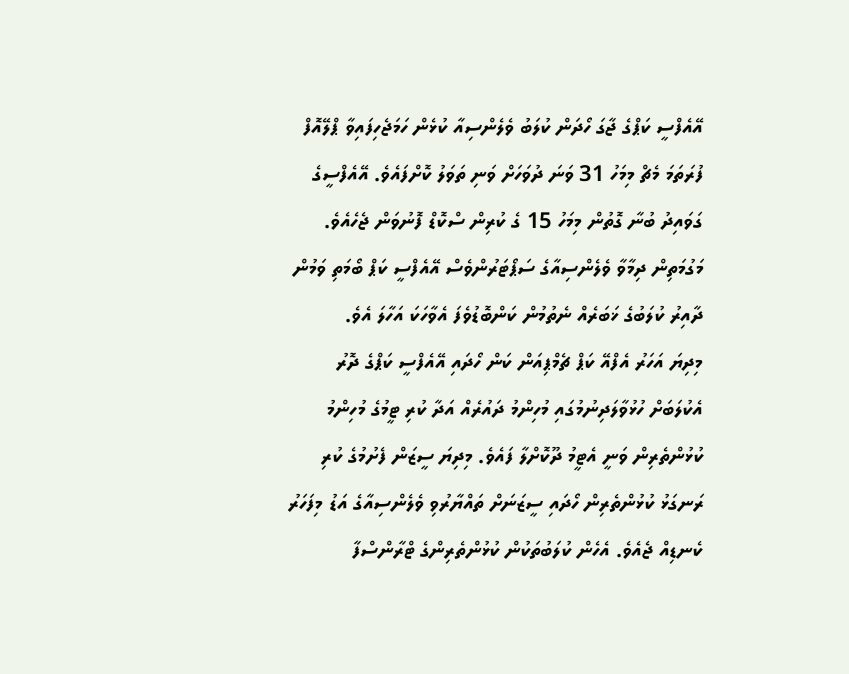އޭއެފްސީ ކަޕްގެ ޖާގަ ހޯދަން ކުލަބު ވެލެންސިއާ ކުޅެން ހަމަޖެހިފައިވާ ޕްލޭއޮފް ފުރަތަމަ މެޗް މިމަހު 31 ވަނަ ދުވަހަށް ވަނި ތަވަލު ކޮށްފައެވެ. އޭއެފްސީގެ ގަވައިދު ބުނާ ގޮތުން މިމަހު 15 ގެ ކުރިން ސްކޮޑް ފޮނުވަން ޖެހެއެވެ. މަގުމަތިން ދިމާވާ ވެލެންސިއާގެ ސަޕޯޓަރުންވެސް އޭއެފްސީ ކަޕް ބޯމަތި ވަމުން ދާއިރު ކުލަބުގެ ޚަބަރެއް ނެތުމުން ކަންބޮޑުވެފަ އެވާހަކަ އަހާލަ އެވެ.
މިދިޔަ އަހަރު އެފްއޭ ކަޕް ޗެމްޕިއަން ކަން ހޯދައި އޭއެފްސީ ކަޕްގެ ދޮރު އެކުލަބަށް ހުޅުވާލަދިނުމުގައި މުހިންމު ދައުރެއް އަދާ ކުރި ޓީމުގެ މުހިންމު ކުޅުންތެރިން ވަނީ އެޓީމު ދޫކޮށްލާ ފައެވެ. މިދިޔަ ސީޒަން ފެށުމުގެ ކުރި ރަނގަޅު ކުޅުންތެރިން ހޯދައި ސީޒަނަށް ތައްޔާރުވި ވެލެންސިއާގެ އަޑު މިފަހަރު ކެނޑިއް ޖެއެވެ. އެހެން ކުލަބުތަކުން ކުޅުންތެރިންގެ ޓްރާންސްފާ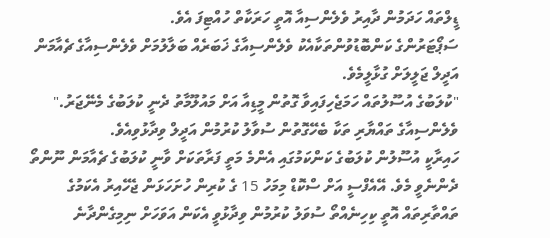ޑީލްތައް ހަދަމުން ދާއިރު ވެލެންސިއާ އޮތީ ހަރަކާތް ހުއްޓިފަ އެވެ.
ސަޕޯޓަރުންގެ ކަންބޮޑުވުންތަކާއެކު ވެލެންސިއާގެ ޚަބަރެއް ބަލާލުމަށް ވެލެންސިއާގެ ޗެއާމަން އަދީލް ޖަލީލަށް ގުޅާލީމެވެ.
"ކުލަބުގެ އުސޫލުތައް ހަމަޖެހިފައިވާ ގޮތުން މީޑިއާ އަށް މައުލޫމާތު ދެނީ ކުލަބުގެ މެނޭޖަރު." ވެލެންސިއާގެ ތައްޔާރި ތަކާ ބެހޭގޮތުން ސުވާލު ކުރުމުން އަދީލް ވިދާޅުވިއެވެ.
ހައިރާކީ އުސޫލުން ކުލަބުގެ ކަންކަމުގައި އެންމެ މަތީ ފަރާތަކަށް ވާނީ ކުލަބުގެ ޗެއާމަން ނޫންތޯ ދެންނެވީ މެވެ. އޭއެފްސީ އަށް ސްކޮޑް މިމަހު 15 ގެ ކުރިން ހުށަހަޅަން ޖެހޭއިރު އެކަމުގެ ތައްތާރިތައް އޮތީ ކިހިނެއްތޯ ސުވަލު ކުރުމުން ވިދާޅުވީ އެކަން އަވަހަށް ނިމިގެންދާނެ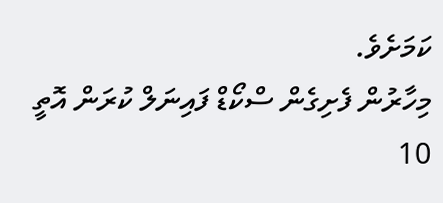ކަމަށެވެ.
މިހާރުން ފެށިގެން ސްކޯޑް ފައިނަލް ކުރަން އޮތީ 10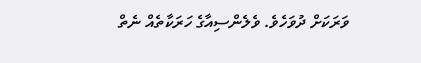ވަރަކަށް ދުވަހެވެ. ވެލެންސިއާގެ ހަރަކާތެއް ނެތް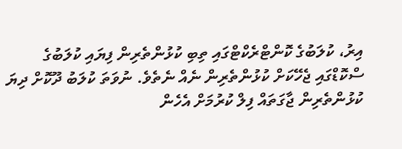އިރު، ކުލަބުގެ ކޮންޓްރެކްޓްގައި ތިބި ކުޅުންތެރިން ފިޔައި ކުލަބުގެ ސްކޮޑްގައި ޖެހޭކަށް ކުޅުންތެރިން ނެއް ނެތެވެ. ނުވަތަ ކުލަބު ދޫކޮށް ދިޔަ ކުޅުންތެރިން ޖާގަތައް ފިލް ކުރުމަށް އެހެން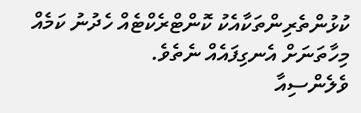ކުޅުންތެރިންތަކާއެކު ކޮންޓްރެކްޓެއް ހެދުނު ކަމެއް މިހާތަނަށް އެނގިފައެއް ނެތެވެ.
ވެލެންސިއާ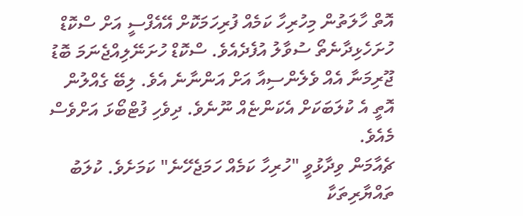އޮތް ހާލަތުން މިހުރިހާ ކަމެއް ފުރިހަމަކޮށް އޭއެފްސީ އަށް ސްކޮޑް ހުށަހެޅިދާނެތޯ ސުވާލު އުފެދެއެވެ. ސްކޮޑް ހުށަނޭލިއްޖެނަމަ ބޮޑު ޖޫރިމަނާ އެއް ވެލެންސިއާ އަށް އަންނާނެ އެވެ. ލިބޭ ގެއްލުން އޮތީ އެ ކުލަބަކަށް އެކަންޏެއް ނޫނެވެ. ދިވެހި ފުޓްބޯޅަ އަށްވެސް މެއެވެ.
ޗެއާމަން ވިދާޅުވީ "ހުރިހާ ކަމެއް ހަމަޖެހޭނެ" ކަމަށެވެ. ކުލަބު ތައްޔާރިތަކާ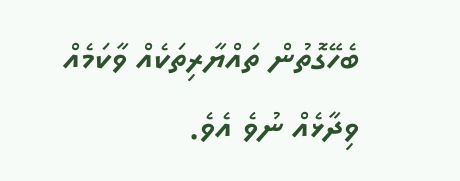ބެހޭގޮތުން ތައްޔާރިތަކެއް ވާކަމެއް ވިދާޅެއް ނުވެ އެވެ.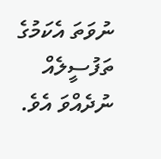ނުވަތަ އެކަމުގެ ތަފުސީލެއް ނުދެއްވަ އެވެ.